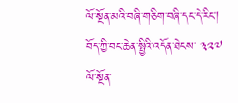ལོ་སྔོན་མའི་བཞི་གཅིག་བཞི་དང་དེ་རིང།
བོད་ཀྱི་བང་ཆེན་སྤྱིའི་འདོན་ཐེངས་ ༣༢༧
ལོ་སྔོན་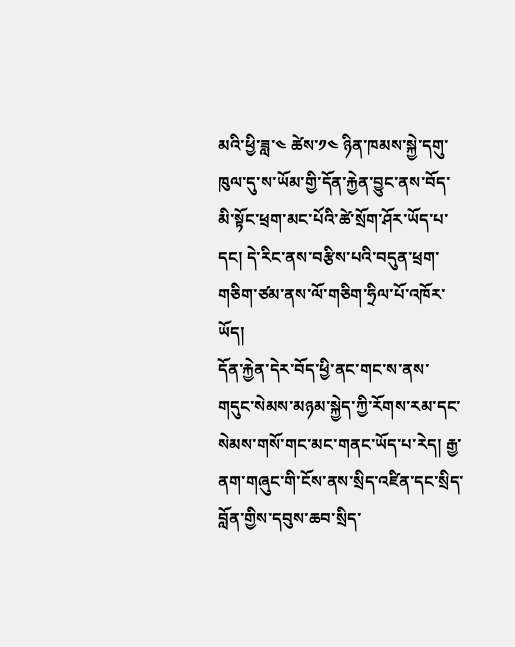མའི་ཕྱི་ཟླ་༤ ཚེས་༡༤ ཉིན་ཁམས་སྐྱེ་དགུ་ཁུལ་དུ་ས་ཡོམ་གྱི་དོན་རྐྱེན་བྱུང་ནས་བོད་མི་སྟོང་ཕྲག་མང་པོའི་ཚེ་སྲོག་ཤོར་ཡོད་པ་དང། དེ་རིང་ནས་བརྩིས་པའི་བདུན་ཕྲག་གཅིག་ཙམ་ནས་ལོ་གཅིག་ཧྲིལ་པོ་འཁོར་ཡོད།
དོན་རྐྱེན་དེར་བོད་ཕྱི་ནང་གང་ས་ནས་གདུང་སེམས་མཉམ་སྐྱེད་ཀྱི་རོགས་རམ་དང་སེམས་གསོ་གང་མང་གནང་ཡོད་པ་རེད། རྒྱ་ནག་གཞུང་གི་ངོས་ནས་སྲིད་འཛིན་དང་སྲིད་བློན་གྱིས་དབུས་ཆབ་སྲིད་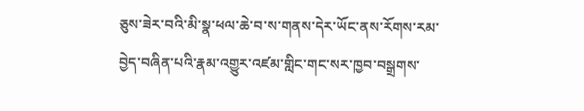ཅུས་ཟེར་བའི་མི་སྣ་ཕལ་ཆེ་བ་ས་གནས་དེར་ཡོང་ནས་རོགས་རམ་བྱེད་བཞིན་པའི་རྣམ་འགྱུར་འཛམ་གླིང་གང་སར་ཁྱབ་བསྒྲགས་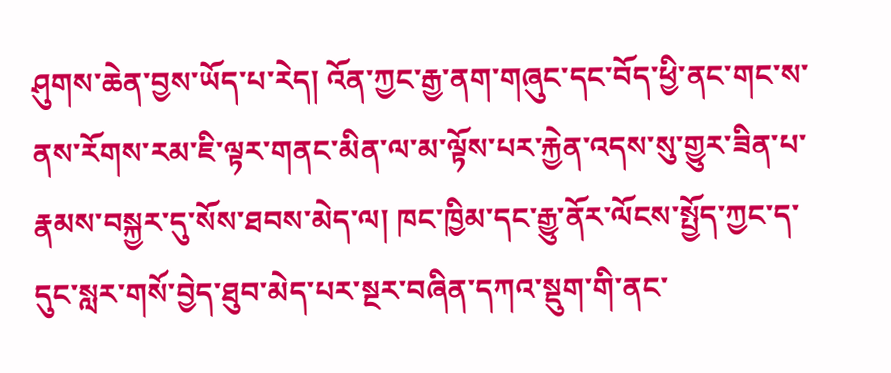ཤུགས་ཆེན་བྱས་ཡོད་པ་རེད། འོན་ཀྱང་རྒྱ་ནག་གཞུང་དང་བོད་ཕྱི་ནང་གང་ས་ནས་རོགས་རམ་ཇི་ལྟར་གནང་མིན་ལ་མ་ལྟོས་པར་རྐྱེན་འདས་སུ་གྱུར་ཟིན་པ་རྣམས་བསྐྱར་དུ་སོས་ཐབས་མེད་ལ། ཁང་ཁྱིམ་དང་རྒྱུ་ནོར་ལོངས་སྤྱོད་ཀྱང་ད་དུང་སླར་གསོ་བྱེད་ཐུབ་མེད་པར་སྔར་བཞིན་དཀའ་སྡུག་གི་ནང་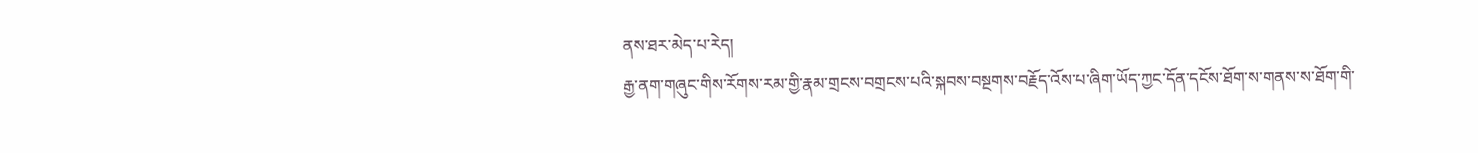ནས་ཐར་མེད་པ་རེད།
རྒྱ་ནག་གཞུང་གིས་རོགས་རམ་གྱི་རྣམ་གྲངས་བགྲངས་པའི་སྐབས་བསྔགས་བརྗོད་འོས་པ་ཞིག་ཡོད་ཀྱང་དོན་དངོས་ཐོག་ས་གནས་ས་ཐོག་གི་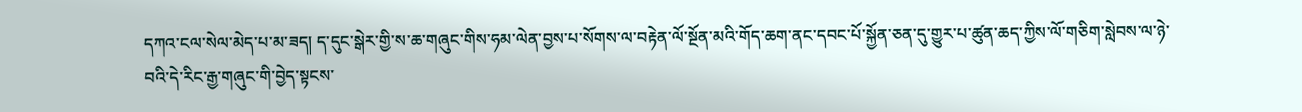དཀའ་ངལ་སེལ་མེད་པ་མ་ཟད། ད་དུང་སྒེར་གྱི་ས་ཆ་གཞུང་གིས་ཧམ་ལེན་བྱས་པ་སོགས་ལ་བརྟེན་ལོ་སྔོན་མའི་གོད་ཆག་ནང་དབང་པོ་སྐྱོན་ཅན་དུ་གྱུར་པ་ཚུན་ཆད་ཀྱིས་ལོ་གཅིག་སླེབས་ལ་ཉེ་བའི་དེ་རིང་རྒྱ་གཞུང་གི་བྱེད་སྟངས་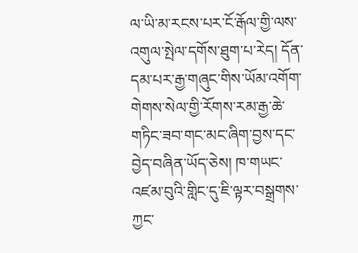ལ་ཡི་མ་རངས་པར་ངོ་རྒོལ་གྱི་ལས་འགུལ་སྤེལ་དགོས་ཐུག་པ་རེད། དོན་དམ་པར་རྒྱ་གཞུང་གིས་ཡོམ་འགོག་གེགས་སེལ་གྱི་རོགས་རམ་རྒྱ་ཆེ་གཏིང་ཟབ་གང་མང་ཞིག་བྱས་དང་བྱེད་བཞིན་ཡོད་ཅེས། ཁ་གཡང་འཛམ་བུའི་གླིང་དུ་ཇི་ལྟར་བསྒྲགས་ཀྱང་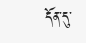དོན་དུ་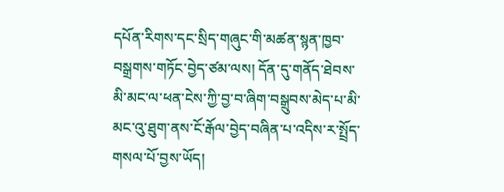དཔོན་རིགས་དང་སྲིད་གཞུང་གི་མཚན་སྙན་ཁྱབ་བསྒྲགས་གཏོང་བྱེད་ཙམ་ལས། དོན་དུ་གནོད་ཐེབས་མི་མང་ལ་ཕན་ངེས་ཀྱི་བྱ་བ་ཞིག་བསྒྲུབས་མེད་པ་མི་མང་འུ་ཐུག་ནས་ངོ་རྒོལ་བྱེད་བཞིན་པ་འདིས་ར་སྤྲོད་གསལ་པོ་བྱས་ཡོད།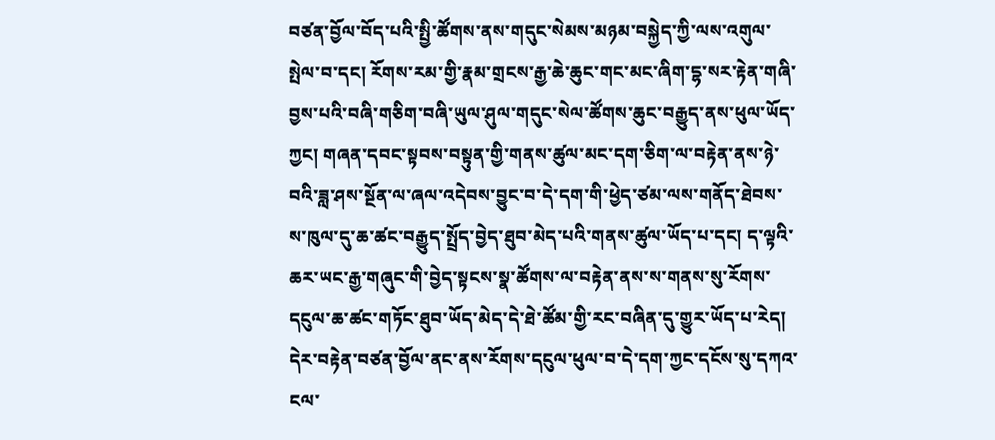བཙན་བྱོལ་བོད་པའི་སྤྱི་ཚོགས་ནས་གདུང་སེམས་མཉམ་བསྐྱེད་ཀྱི་ལས་འགུལ་སྤེལ་བ་དང། རོགས་རམ་གྱི་རྣམ་གྲངས་རྒྱ་ཆེ་ཆུང་གང་མང་ཞིག་དྷ་སར་རྟེན་གཞི་བྱས་པའི་བཞི་གཅིག་བཞི་ཡུལ་ཤུལ་གདུང་སེལ་ཚོགས་ཆུང་བརྒྱུད་ནས་ཕུལ་ཡོད་ཀྱང། གཞན་དབང་སྟབས་བསྟུན་གྱི་གནས་ཚུལ་མང་དག་ཅིག་ལ་བརྟེན་ནས་ཉེ་བའི་ཟླ་ཤས་སྔོན་ལ་ཞལ་འདེབས་བྱུང་བ་དེ་དག་གི་ཕྱེད་ཙམ་ལས་གནོད་ཐེབས་ས་ཁུལ་དུ་ཆ་ཚང་བརྒྱུད་སྤྲོད་བྱེད་ཐུབ་མེད་པའི་གནས་ཚུལ་ཡོད་པ་དང། ད་ལྟའི་ཆར་ཡང་རྒྱ་གཞུང་གི་བྱེད་སྟངས་སྣ་ཚོགས་ལ་བརྟེན་ནས་ས་གནས་སུ་རོགས་དངུལ་ཆ་ཚང་གཏོང་ཐུབ་ཡོད་མེད་དེ་ཐེ་ཚོམ་གྱི་རང་བཞིན་དུ་གྱུར་ཡོད་པ་རེད། དེར་བརྟེན་བཙན་བྱོལ་ནང་ནས་རོགས་དངུལ་ཕུལ་བ་དེ་དག་ཀྱང་དངོས་སུ་དཀའ་ངལ་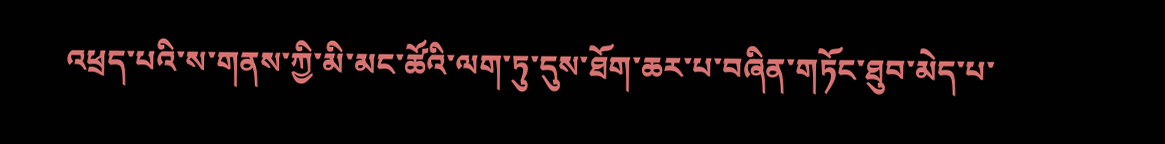འཕྲད་པའི་ས་གནས་ཀྱི་མི་མང་ཚོའི་ལག་ཏུ་དུས་ཐོག་ཆར་པ་བཞིན་གཏོང་ཐུབ་མེད་པ་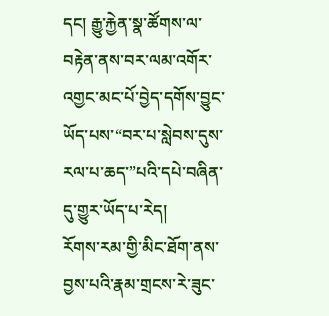དང། རྒྱུ་རྐྱེན་སྣ་ཚོགས་ལ་བརྟེན་ནས་བར་ལམ་འགོར་འགྱང་མང་པོ་བྱེད་དགོས་བྱུང་ཡོད་པས་“བར་པ་སླེབས་དུས་རལ་པ་ཆད་”པའི་དཔེ་བཞིན་དུ་གྱུར་ཡོད་པ་རེད།
རོགས་རམ་གྱི་མིང་ཐོག་ནས་བྱས་པའི་རྣམ་གྲངས་རེ་ཟུང་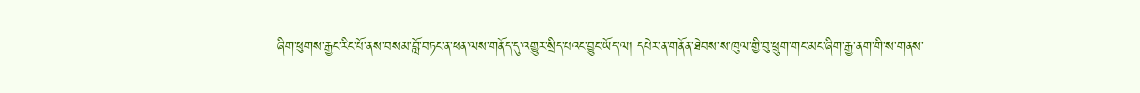ཞིག་ཕུགས་རྒྱང་རིང་པོ་ནས་བསམ་བློ་བཏང་ན་ཕན་ལས་གནོད་དུ་འགྱུར་སྲིད་པའང་བྱུང་ཡོད་ལ། དཔེར་ན་གནོན་ཐེབས་ས་ཁུལ་གྱི་བུ་ཕྲུག་གང་མང་ཞིག་རྒྱ་ནག་གི་ས་གནས་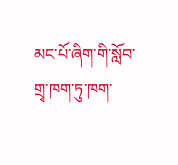མང་པོ་ཞིག་གི་སློབ་གྲྭ་ཁག་ཏུ་ཁག་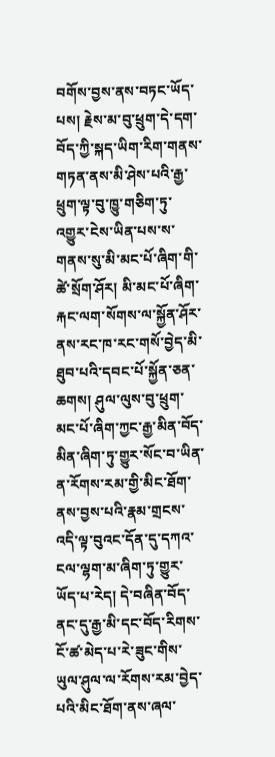བགོས་བྱས་ནས་བཏང་ཡོད་པས། རྗེས་མ་བུ་ཕྲུག་དེ་དག་བོད་ཀྱི་སྐད་ཡིག་རིག་གནས་གཏན་ནས་མི་ཤེས་པའི་རྒྱ་ཕྲུག་ལྟ་བུ་ཁྱུ་གཅིག་ཏུ་འགྱུར་ངེས་ཡིན་པས་ས་གནས་སུ་མི་མང་པོ་ཞིག་གི་ཚེ་སྲོག་ཤོར། མི་མང་པོ་ཞིག་རྐང་ལག་སོགས་ལ་སྐྱོན་ཤོར་ནས་རང་ཁ་རང་གསོ་བྱེད་མི་ཐུབ་པའི་དབང་པོ་སྐྱོན་ཅན་ཆགས། ཤུལ་ལུས་བུ་ཕྲུག་མང་པོ་ཞིག་ཀྱང་རྒྱ་མིན་བོད་མིན་ཞིག་ཏུ་གྱུར་སོང་བ་ཡིན་ན་རོགས་རམ་གྱི་མིང་ཐོག་ནས་བྱས་པའི་རྣམ་གྲངས་འདི་ལྟ་བུའང་དོན་དུ་དཀའ་ངལ་ལྷག་མ་ཞིག་ཏུ་གྱུར་ཡོད་པ་རེད། དེ་བཞིན་བོད་ནང་དུ་རྒྱ་མི་དང་བོད་རིགས་ངོ་ཚ་མེད་པ་རེ་ཟུང་གིས་ཡུལ་ཤུལ་ལ་རོགས་རམ་བྱེད་པའི་མིང་ཐོག་ནས་ཞལ་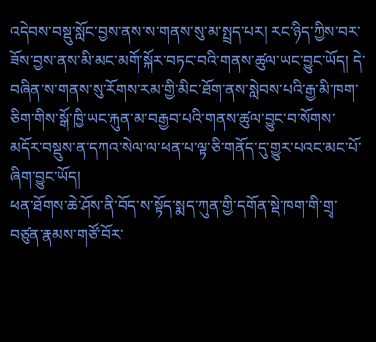འདེབས་བསྡུ་སློང་བྱས་ནས་ས་གནས་སུ་མ་སྤྲད་པར། རང་ཉིད་ཀྱིས་བར་ཟོས་བྱས་ནས་མི་མང་མགོ་སྐོར་བཏང་བའི་གནས་ཚུལ་ཡང་བྱུང་ཡོད། དེ་བཞིན་ས་གནས་སུ་རོགས་རམ་གྱི་མིང་ཐོག་ནས་སླེབས་པའི་རྒྱ་མི་ཁག་ཅིག་གིས་སྒོ་ཁྱི་ཡང་རྐུན་མ་བརྒྱབ་པའི་གནས་ཚུལ་བྱུང་བ་སོགས་མདོར་བསྡུས་ན་དཀའ་སེལ་ལ་ཕན་པ་ལྟ་ཅི་གནོད་དུ་གྱུར་པའང་མང་པོ་ཞིག་བྱུང་ཡོད།
ཕན་ཐོགས་ཆེ་ཤོས་ནི་བོད་ས་སྟོད་སྨད་ཀུན་གྱི་དགོན་སྡེ་ཁག་གི་གྲྭ་བཙུན་རྣམས་གཙོ་བོར་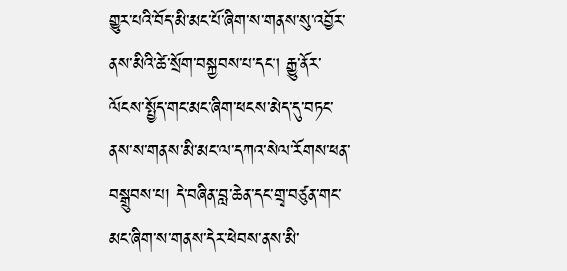གྱུར་པའི་བོད་མི་མང་པོ་ཞིག་ས་གནས་སུ་འབྱོར་ནས་མིའི་ཚེ་སྲོག་བསྐྱབས་པ་དང། རྒྱུ་ནོར་ལོངས་སྤྱོད་གང་མང་ཞིག་ཕངས་མེད་དུ་བཏང་ནས་ས་གནས་མི་མང་ལ་དཀའ་སེལ་རོགས་ཕན་བསྒྲུབས་པ། དེ་བཞིན་བླ་ཆེན་དང་གྲྭ་བཙུན་གང་མང་ཞིག་ས་གནས་དེར་ཕེབས་ནས་མི་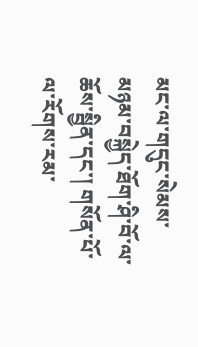མང་ལ་གདུང་སེམས་མཉམ་བསྐྱེད་ཐོག་ཤི་བོ་ལ་ཆོས་སྦྱིན་དང་། གསོན་པོ་ལ་རོགས་རམ་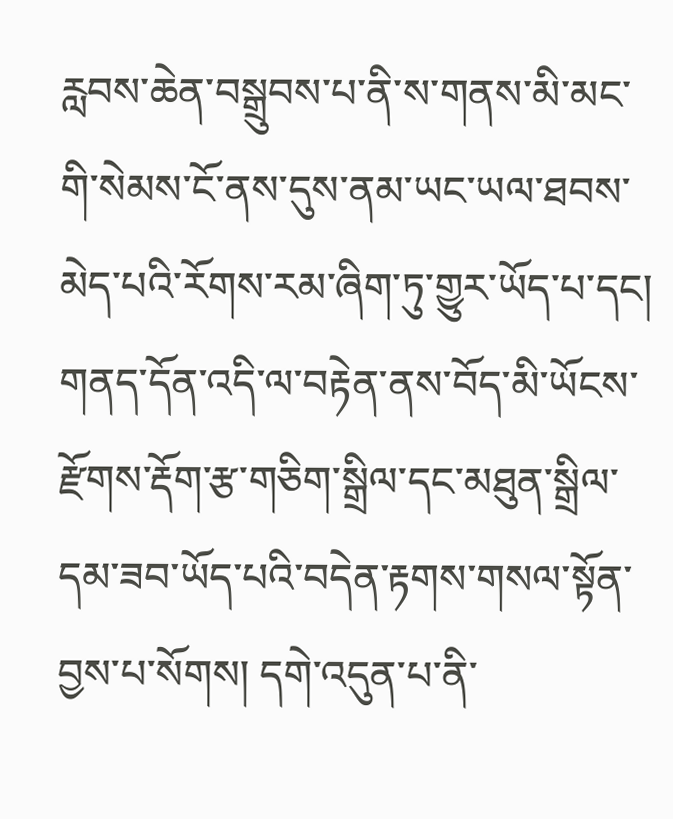རླབས་ཆེན་བསྒྲུབས་པ་ནི་ས་གནས་མི་མང་གི་སེམས་ངོ་ནས་དུས་ནམ་ཡང་ཡལ་ཐབས་མེད་པའི་རོགས་རམ་ཞིག་ཏུ་གྱུར་ཡོད་པ་དང། གནད་དོན་འདི་ལ་བརྟེན་ནས་བོད་མི་ཡོངས་རྫོགས་རྡོག་རྩ་གཅིག་སྒྲིལ་དང་མཐུན་སྒྲིལ་དམ་ཟབ་ཡོད་པའི་བདེན་རྟགས་གསལ་སྟོན་བྱས་པ་སོགས། དགེ་འདུན་པ་ནི་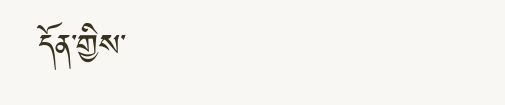དོན་གྱིས་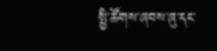སྤྱི་ཚོགས་ཞབས་ཞུ་དང་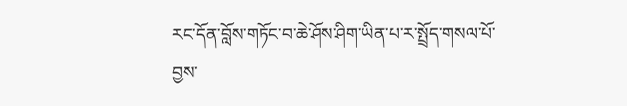རང་དོན་བློས་གཏོང་བ་ཆེ་ཤོས་ཤིག་ཡིན་པ་ར་སྤྲོད་གསལ་པོ་བྱས་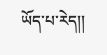ཡོད་པ་རེད།།